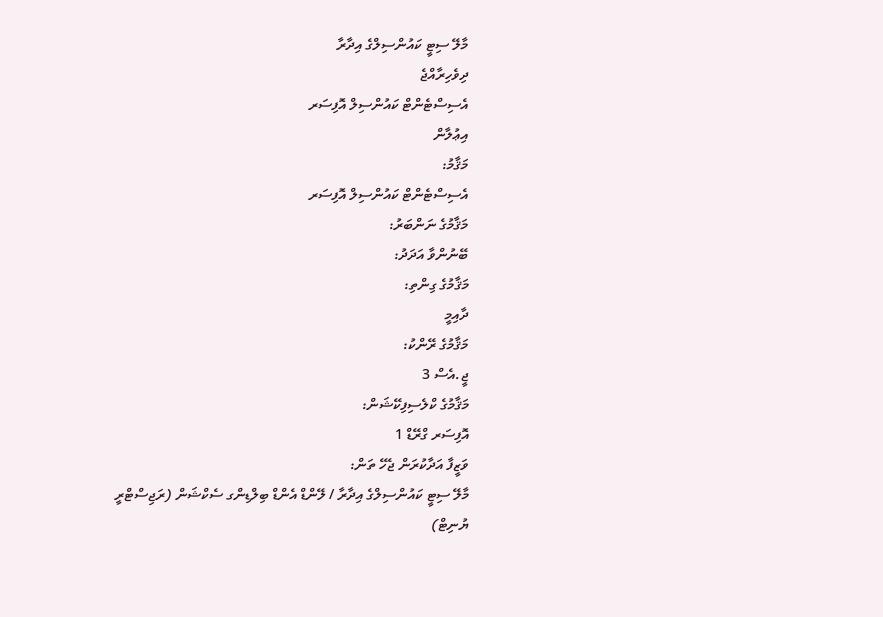މާލޭ ސިޓީ ކައުންސިލްގެ އިދާރާ
ދިވެހިރާއްޖެ
އެސިސްޓެންޓް ކައުންސިލް އޮފިސަރ
އިޢުލާން
މަޤާމު:
އެސިސްޓެންޓް ކައުންސިލް އޮފިސަރ
މަޤާމުގެ ނަންބަރު:
ބޭނުންވާ އަދަދު:
މަޤާމުގެ ގިންތި:
ދާއިމީ
މަޤާމުގެ ރޭންކު:
ޖީ.އެސް 3
މަޤާމުގެ ކްލެސިފިކޭޝަން:
އޮފިސަރ ގްރޭޑް 1
ވަޒީފާ އަދާކުރަން ޖެހޭ ތަން:
މާލޭ ސިޓީ ކައުންސިލްގެ އިދާރާ / ލޭންޑް އެންޑް ބިލްޑިންގ ސެކްޝަން (ރަޖިސްޓްރީ ޔުނިޓް)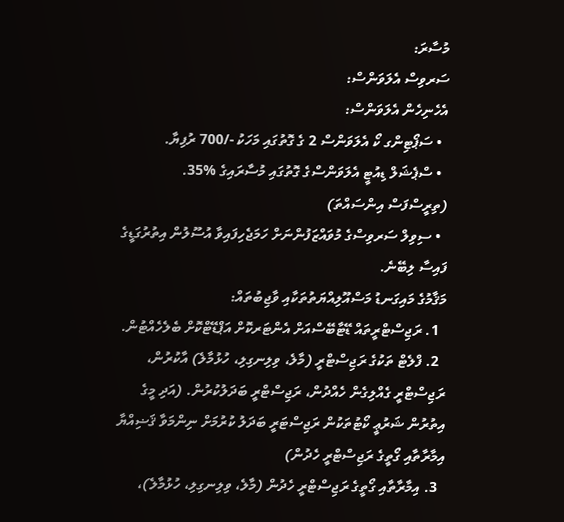މުސާރަ:
ސަރވިސް އެލަވަންސް:
އެހެނިހެން އެލަވަންސް:
  • ސަޕޯޓިންގ ކޯ އެލަވަންސް 2 ގެ ގޮތުގައި މަހަކު -/700 ރުފިޔާ.
  • ސްޕެޝަލް ޑިއުޓީ އެލަވަންސްގެ ގޮތުގައި މުސާރައިގެ %35. (ތިރީސްފަސް އިންސައްތަ)
  • ސިވިލް ސަރވިސްގެ މުވައްޒަފުންނަށް ހަމަޖެހިފައިވާ އުސޫލުން އިތުރުގަޑީގެ ފައިސާ ލިބޭނެ.
މަޤާމުގެ މައިގަނޑު މަސްއޫލިއްޔަތުތަކާއި ވާޖިބުތައް:
  1. ރަޖިސްޓްރީތައް ޑޭޓާބޭސްއަށް އެންޓަރކޮށް އަޕްޑޭޓްކޮށް ބެލެހެއްޓުން.
  2. ފްލެޓް ތަކުގެ ރަޖިސްޓްރީ (މާލެ، ވިލިނގިލި، ހުޅުމާލެ) އާކުރުން، ރަޖިސްޓްރީ ގެއްލިގެން ހެއްދުން، ރަޖިސްޓްރީ ބަދަލުކުރުން. (އަދި މީގެ އިތުރުން ޝަރުޢީ ކޯޓުތަކުން ރަޖިސްޓަރީ ބަދަލު ކުރުމަށް ނިންމަވާ ޤަޟިއްޔާ އިމާރާތާއި ގޯތީގެ ރަޖިސްޓްރީ ހެދުން)
  3. އިމާރާތާއި ގޯތީގެ ރަޖިސްޓްރީ ހެދުން (މާލެ، ވިލިނގިލި، ހުޅުމާލެ)،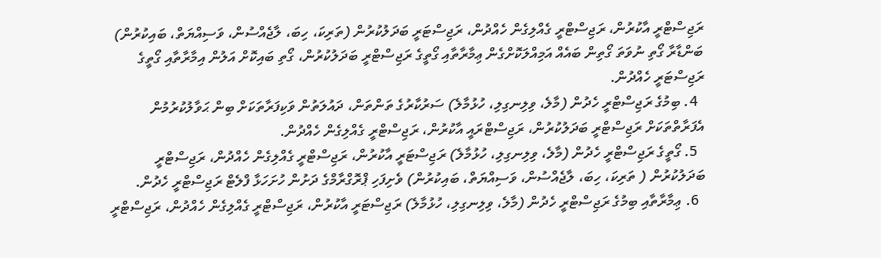ރަޖިސްޓްރީ އާކުރުން، ރަޖިސްޓްރީ ގެއްލިގެން ހެއްދުން، ރަޖިސްޓަރީ ބަދަލުކުރުން (ތަރިކަ، ހިބަ، ލާޖެއްސުން، ވަސިއްޔަތް، ބައިކުރުން) ބަންޑާރާ ގޯތި ނުވަތަ ގޯތިން ބައެއް އަމިއްލަކޮށްގެން ޢިމާރާތާއި ގޯތީގެ ރަޖިސްޓްރީ ބަދަލުކުރުން، ގޯތި ބައިކޮށް އަލުން އިމާރާތާއި ގޯތީގެ ރަޖިސްޓަރީ ހެއްދުން.
  4. ބިމުގެ ރަޖިސްޓްރީ ހެދުން (މާލެ، ވިލިނގިލި، ހުޅުމާލެ) ސަރުކާރުގެ ތަންތަން، ދައުލަތުން ވަކިފަރާތަކަށް ބިން ޙަވާލުކުރުމުން އެފަރާތްތަކަށް ރަޖިސްޓްރީ ބަދަލުކުރުން، ރަޖިސްޓްރައީ އާކުރުން، ރަޖިސްޓްރީ ގެއްލިގެން ހެއްދުން.
  5. ގޯތީގެ ރަޖިސްޓްރީ ހެދުން (މާލެ، ވިލިނގިލި، ހުޅުމާލެ) ރަޖިސްޓަރީ އާކުރުން، ރަޖިސްޓްރީ ގެއްލިގެން ހެއްދުން، ރަޖިސްޓްރީ ބަދަލުކުރުން ( ތަރިކަ، ހިބަ، ލާޖެއްސުން، ވަސިއްޔަތް، ބައިކުރުން) ވެށިފަހި ޕްރޮގްރާމްގެ ދަށުން ހުށަހަޅާ ފްލެޓް ރަޖިސްޓްރީ ހެދުން.
  6. ޢިމާރާތާއި ބިމުގެ ރަޖިސްޓްރީ ހެދުން (މާލެ، ވިލިނގިލި، ހުޅުމާލެ) ރަޖިސްޓަރީ އާކުރުން، ރަޖިސްޓްރީ ގެއްލިގެން ހެއްދުން، ރަޖިސްޓްރީ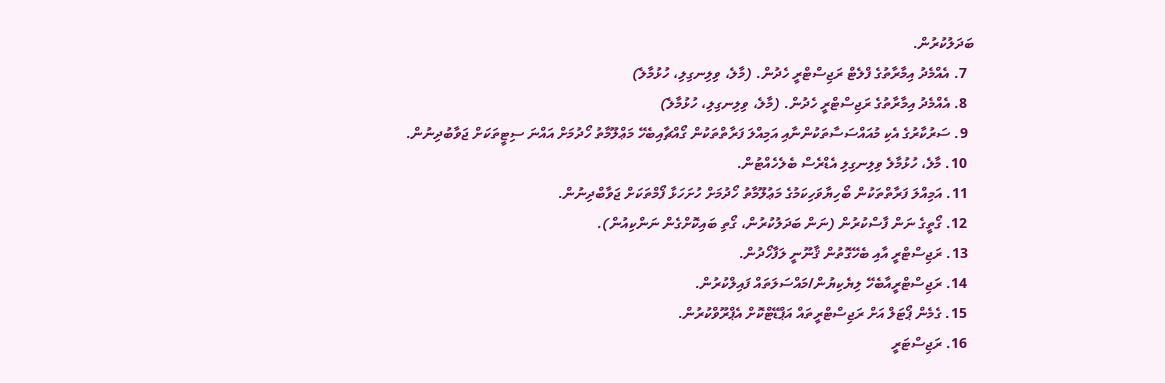ބަދަލުކުރުން.
  7. އެއްމެދު އިމާރާތުގެ ފްލެޓް ރަޖިސްޓްރީ ހެދުން. (މާލެ، ވިލިނގިލި، ހުޅުމާލެ)
  8. އެއްމެދު އިމާރާތުގެ ރަޖިސްޓްރީ ހެދުން. (މާލެ، ވިލިނގިލި، ހުޅުމާލެ)
  9. ސަރުކާރުގެ އެކި މުއައްސަސާތަކުންނާއި އަމިއްލަ ފަރާތްތަކުން ގޯއްޗާއިބެހޭ މަޢްލޫމާތު ހޯދުމަށް އައްނަ ސިޓީތަކަށް ޖަވާބުދިނުން.
  10. މާލެ، ހުޅުމާލެ ވިލިނގިލި އެޑްރެސް ބެލެހެއްޓުން.
  11. އަމިއްލަ ފަރާތްތަކުން ބޯހިޔާވަހިކަމުގެ މަޢުލޫމާތު ހޯދުމަށް ހުށަހަޅާ ފޯމްތަކަށް ޖަވާބްދިނުން.
  12. ގޯތީގެ ނަން ފާސްކުރުން (ނަން ބަދަލުކުރުން، ގޯތި ބައިކޮށްގެން ނަންކިއުން).
  13. ރަޖިސްޓްރީ އާއި ބެހޭގޮތުން ޤާނޫނީ ލަފާހޯދުން.
  14. ރަޖިސްޓްރީއާބެހޭ ލިޔެކިޔުން/މައްސަލަތައް ފައިލްކުރުން.
  15. ގެމެން ޕޯޓަލް އަށް ރަޖިސްޓްރީތައް އަޕްޑޭޓްކޮށް އެޕްރޫވްކުރުން.
  16. ރަޖިސްޓަރީ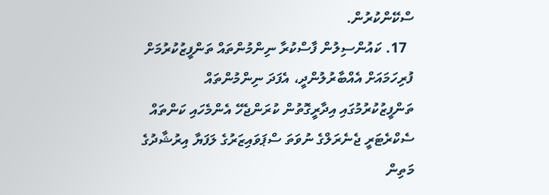ސްކޭންކުރުން.
  17. ކައުންސިލުން ފާސްކުރާ ނިންމުންތައް ތަންފީޒުކުރުމަށް ފުރިހަމައަށް އެއްބާރުލުންދީ، އެފަދަ ނިންމުންތައް ތަންފީޒުކުރުމުގައި އިދާރީގޮތުން ކުރަންޖެހޭ އެންމެހައި ކަންތައް ސެކްރެޓަރީ ޖެނެރަލްގެ ނުވަތަ ސްޕަވައިޒަރުގެ ލަފަޔާ އިރުޝާދުގެ މަތިން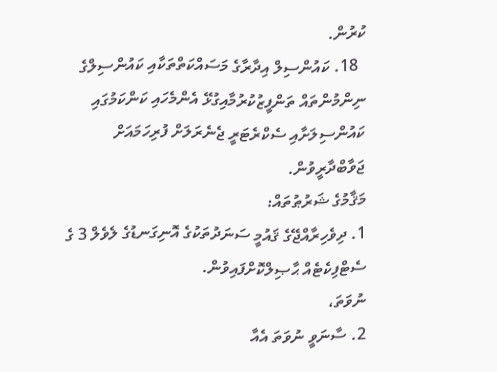ކުރުން.
  18. ކައުންސިލް އިދާރާގެ މަސައްކަތްތަކާއި ކައުންސިލްގެ ނިންމުންތައް ތަންފީޒުކުރުމާއިގުޅޭ އެންމެހައި ކަންކަމުގައި ކައުންސިލަށާއި ސެކްރެޓަރީ ޖެނެރަލަށް ފުރިހަމައަށް ޖަވާބްދާރީވުން.
މަޤާމުގެ ޝަރުޠުތައް:
1. ދިވެހިރާއްޖޭގެ ޤައުމީ ސަނަދުތަކުގެ އޮނިގަނޑުގެ ލެވެލް 3 ގެ ސެޓްފިކެޓެއް ޙާޞިލްކޮށްފައިވުން.
ނުވަތަ،
2. ސާނަވީ ނުވަތަ އެއާ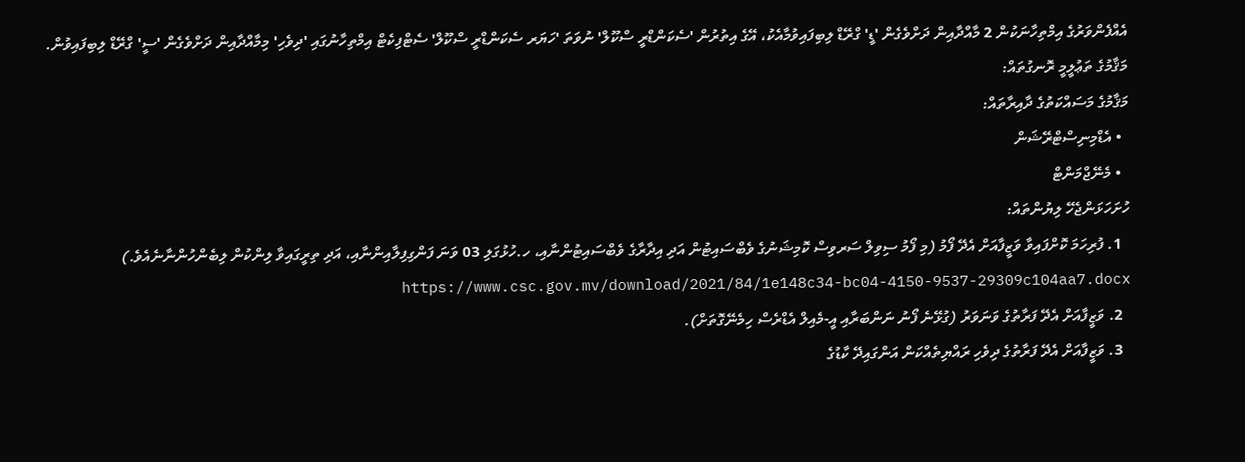އެއްފެންވަރުގެ އިމްތިހާނަކުން 2 މާއްދާއިން ދަށްވެގެން 'ޑީ' ގްރޭޑް ލިބިފައިވުމާއެކު، އޭގެ އިތުރުން 'ސެކަންޑްރީ ސްކޫލް' ނުވަތަ 'ހަޔަރ ސެކަންޑްރީ ސްކޫލް' ސެޓްފިކެޓް އިމްތިހާނުގައި 'ދިވެހި' މިމާއްދާއިން ދަށްވެގެން 'ސީ' ގްރޭޑް ލިބިފައިވުން.
މަޤާމުގެ ތަޢުލީމީ ރޮނގުތައް:
މަޤާމުގެ މަސައްކަތުގެ ދާއިރާތައް:
  • އެޑްމިނިސްޓްރޭޝަން
  • މެނޭޖްމަންޓް
ހުށަހަޅަންޖެހޭ ލިޔުންތައް:
  1. ފުރިހަމަ ކޮށްފައިވާ ވަޒީފާއަށް އެދޭ ފޯމު (މި ފޯމު ސިވިލް ސަރވިސް ކޮމިޝަނުގެ ވެބްސައިޓުން އަދި އިދާރާގެ ވެބްސައިޓުންނާއި، ހ.ހުޅުގަލި 03 ވަނަ ފަންގިފިލާއިންނާއި، އަދި ތިރީގައިވާ ލިންކުން ލިބެންހުންނާނެއެވެ.)  https://www.csc.gov.mv/download/2021/84/1e148c34-bc04-4150-9537-29309c104aa7.docx
  2. ވަޒީފާއަށް އެދޭ ފަރާތުގެ ވަނަވަރު (ގުޅޭނެ ފޯނު ނަންބަރާއި އީ-މެއިލް އެޑްރެސް ހިމެނޭގޮތަށް).
  3. ވަޒީފާއަށް އެދޭ ފަރާތުގެ ދިވެހި ރައްޔިތެއްކަން އަންގައިދޭ ކާޑުގެ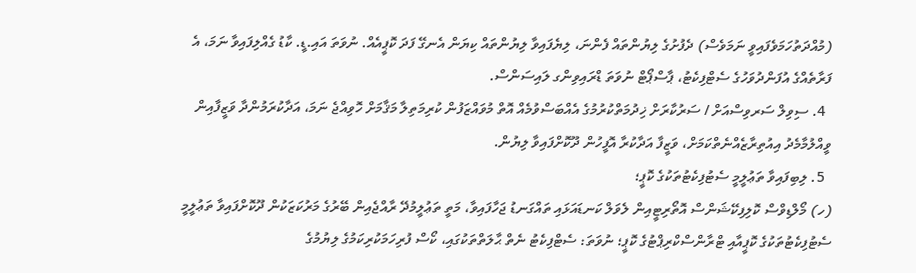(މުއްދަތުހަމަވެފައިވީ ނަމަވެސް) ދެފުށުގެ ލިޔުންތައް ފެންނަ، ލިޔެފައިވާ ލިޔުންތައް ކިޔަން އެނގޭ ފަދަ ކޮޕީއެއް. ނުވަތަ އައި.ޑީ. ކާޑު ގެއްލިފައިވާ ނަމަ، އެ ފަރާތެއްގެ އުފަންދުވަހުގެ ސެޓްފިކެޓު، ޕާސްޕޯޓް ނުވަތަ ޑްރައިވިންގ ލައިސަންސް.
  4. ސިވިލް ސަރވިސްއަށް / ސަރުކާރަށް ޚިދުމަތްކުރުމުގެ އެއްބަސްވުމެއް އޮތް މުވައްޒަފުން ކުރިމަތިލާ މަޤާމަށް ހޮވިއްޖެ ނަމަ، އަދާކުރަމުންދާ ވަޒީފާއިން ވީއްލުމާމެދު އިއުތިރާޒެއްނެތްކަމަށް، ވަޒީފާ އަދާކުރާ އޮފީހުން ދޫކޮށްފައިވާ ލިޔުން.
  5. ލިބިފައިވާ ތަޢުލީމީ ސެޓުފިކެޓުތަކުގެ ކޮޕީ؛
(ހ) މޯލްޑިވްސް ކޮލިފިކޭޝަންސް އޮތޯރިޓީއިން ލެވަލް ކަނޑައަޅައި ތައްގަނޑު ޖަހާފައިވާ، މަތީ ތަޢުލީމުދޭ ރާއްޖެއިން ބޭރުގެ މަރުކަޒަކުން ދޫކޮށްފައިވާ ތަޢުލީމީ ސެޓުފިކެޓުތަކުގެ ކޮޕީއާއި ޓްރާންސްކްރިޕްޓުގެ ކޮޕީ؛ ނުވަތަ: ސެޓްފިކެޓު ނެތް ޙާލަތްތަކުގައި، ކޯސް ފުރިހަމަކުރިކަމުގެ ލިޔުމުގެ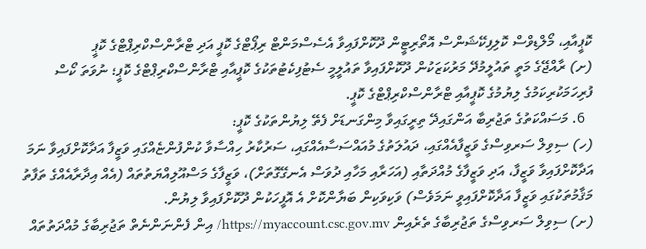ކޮޕީއާއި، މޯލްޑިވްސް ކޮލިފިކޭޝަންސް އޮތޯރިޓީން ދޫކޮށްފައިވާ އެސެސްމަންޓް ރިޕޯޓްގެ ކޮޕީ އަދި ޓްރާންސްކްރިޕްޓްގެ ކޮޕީ
(ށ) ރާއްޖޭގެ މަތީ ތައުލީމުދޭ މަރުކަޒަކުން ދޫކޮށްފައިވާ ތައުލީމީ ސެޓުފިކެޓުތަކުގެ ކޮޕީއާއި ޓްރާންސްކްރިޕްޓްގެ ކޮޕީ؛ ނުވަތަ ކޯސް ފުރިހަމަކުރިކަމުގެ ލިޔުމުގެ ކޮޕީއާއި ޓްރާންސްކްރިޕްޓްގެ ކޮޕީ.
  6. މަސައްކަތުގެ ތަޖުރިބާ އަންގައިދޭ ތިރީގައިވާ މިންގަނޑަށް ފެތޭ ލިޔުންތަކުގެ ކޮޕީ:
(ހ) ސިވިލް ސަރވިސްގެ ވަޒީފާއެއްގައި، ދައުލަތުގެ މުއައްސަސާއެއްގައި، ސަރުކާރު ހިއްސާވާ ކުންފުންޏެއްގައި ވަޒީފާ އަދާކޮށްފައިވާ ނަމަ އަދާކޮށްފައިވާ ވަޒީފާ، އަދި ވަޒީފާގެ މުއްދަތާއި (އަހަރާއި މަހާއި ދުވަސް އެނގޭގޮތަށް)، ވަޒީފާގެ މަސްއޫލިއްޔަތުތައް (އެއް އިދާރާއެއްގެ ތަފާތު މަޤާމުތަކުގައި ވަޒީފާ އަދާކޮށްފައިވީ ނަމަވެސް) ވަކިވަކިން ބަޔާންކޮށް އެ އޮފީހަކުން ދޫކޮށްފައިވާ ލިޔުން.
(ށ) ސިވިލް ސަރވިސްގެ ތަޖުރިބާގެ ތެރެއިން https://myaccount.csc.gov.mv/ އިން ފެންނަންނެތް ތަޖުރިބާގެ މުއްދަތުތައް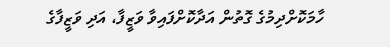ހާމަކޮށްދިމުގެ ގޮތުން އަދާކޮށްފައިވާ ވަޒީފާ، އަދި ވަޒީފާގެ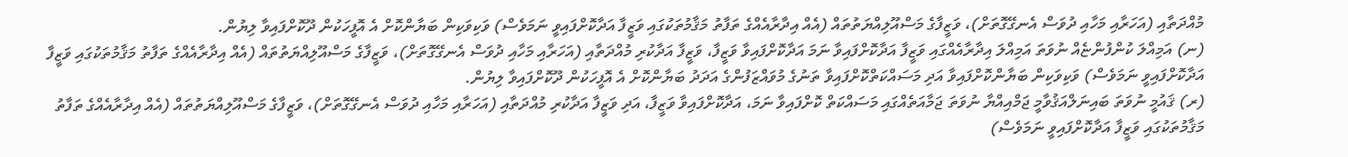މުއްދަތާއި (އަހަރާއި މަހާއި ދުވަސް އެނގޭގޮތަށް)، ވަޒީފާގެ މަސްއޫލިއްޔަތުތައް (އެއް އިދާރާއެއްގެ ތަފާތު މަޤާމުތަކުގައި ވަޒީފާ އަދާކޮށްފައިވީ ނަމަވެސް) ވަކިވަކިން ބަޔާންކޮށް އެ އޮފީހަކުން ދޫކޮށްފައިވާ ލިޔުން.
(ނ) އަމިއްލަ ކުންފުންޏެއް ނުވަތަ އަމިއްލަ އިދާރާއެއްގައި ވަޒީފާ އަދާކޮށްފައިވާ ނަމަ އަދާކޮށްފައިވާ ވަޒީފާ، ވަޒީފާ އަދާކުރި މުއްދަތާއި (އަހަރާއި މަހާއި ދުވަސް އެނގޭގޮތަށް)، ވަޒީފާގެ މަސްއޫލިއްޔަތުތައް (އެއް އިދާރާއެއްގެ ތަފާތު މަޤާމުތަކުގައި ވަޒީފާ އަދާކޮށްފައިވީ ނަމަވެސް) ވަކިވަކިން ބަޔާންކޮށްފައިވާ އަދި މަސައްކަތްކޮށްފައިވާ ތަނުގެ މުވައްޒަފުންގެ އަދަދު ބަޔާންކޮށް އެ އޮފީހަކުން ދޫކޮށްފައިވާ ލިޔުން.
(ރ) ޤައުމީ ނުވަތަ ބައިނަލްއަޤުވާމީ ޖަމްއިއްޔާ ނުވަތަ ޖަމާއަތެއްގައި މަސައްކަތް ކޮށްފައިވާ ނަމަ، އަދާކޮށްފައިވާ ވަޒީފާ، އަދި ވަޒީފާ އަދާކުރި މުއްދަތާއި (އަހަރާއި މަހާއި ދުވަސް އެނގޭގޮތަށް)، ވަޒީފާގެ މަސްއޫލިއްޔަތުތައް (އެއް އިދާރާއެއްގެ ތަފާތު މަޤާމުތަކުގައި ވަޒީފާ އަދާކޮށްފައިވީ ނަމަވެސް)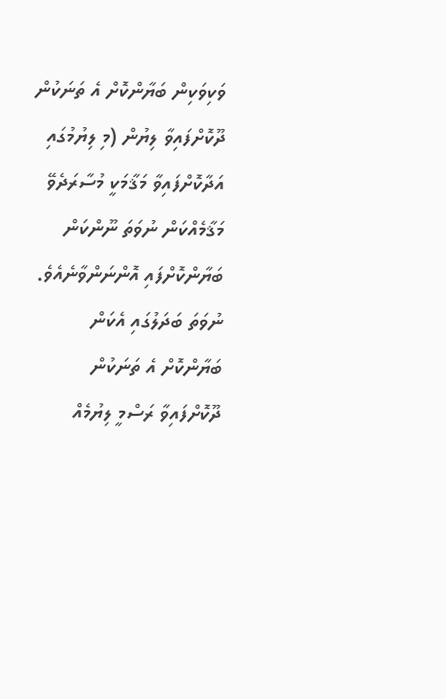ވަކިވަކިން ބަޔާންކޮށް އެ ތަނަކުން ދޫކޮށްފައިވާ ލިޔުން (މި ލިޔުމުގައި އަދާކޮށްފައިވާ މަޤާމަކީ މުސާރަދެވޭ މަޤާމެއްކަން ނުވަތަ ނޫންކަން ބަޔާންކޮށްފައި އޮންނަންވާނެއެވެ. ނުވަތަ ބަދަލުގައި އެކަން ބަޔާންކޮށް އެ ތަނަކުން ދޫކޮށްފައިވާ ރަސްމީ ލިޔުމެއް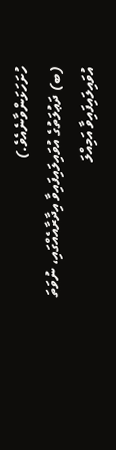ހުށަހަޅަންވާނެއެވެ.)
(ބ) ދަޢުލަތުގެ އުވައިލައިފައިވާ އިދާރާއެއްގައި، ނުވަތަ އުވައިލައިފައިވާ އަމިއްލަ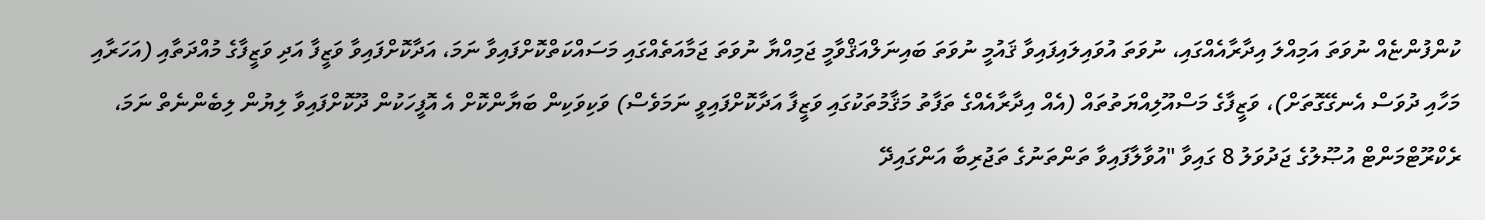ކުންފުންޏެއް ނުވަތަ އަމިއްލަ އިދާރާއެއްގައި، ނުވަތަ އުވައިލައިފައިވާ ޤައުމީ ނުވަތަ ބައިނަލްއަޤްވާމީ ޖަމިއްޔާ ނުވަތަ ޖަމާއަތެއްގައި މަސައްކަތްކޮށްފައިވާ ނަމަ، އަދާކޮށްފައިވާ ވަޒީފާ އަދި ވަޒީފާގެ މުއްދަތާއި (އަހަރާއި މަހާއި ދުވަސް އެނގޭގޮތަށް)، ވަޒީފާގެ މަސްއޫލިއްޔަތުތައް (އެއް އިދާރާއެއްގެ ތަފާތު މަޤާމުތަކުގައި ވަޒީފާ އަދާކޮށްފައިވީ ނަމަވެސް) ވަކިވަކިން ބަޔާންކޮށް އެ އޮފީހަކުން ދޫކޮށްފައިވާ ލިޔުން ލިބެންނެތް ނަމަ، ރެކްރޫޓްމަންޓް އުޞޫލުގެ ޖަދުވަލު 8 ގައިވާ "އުވާލާފައިވާ ތަންތަނުގެ ތަޖުރިބާ އަންގައިދޭ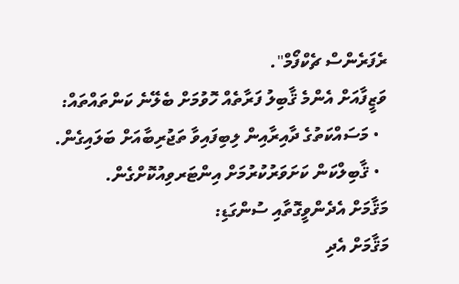ރެފަރެންސް ޗެކްފޯމް".
ވަޒީފާއަށް އެންމެ ޤާބިލު ފަރާތެއް ހޮވުމަށް ބެލޭނެ ކަންތައްތައް:
  • މަސައްކަތުގެ ދާއިރާއިން ލިބިފައިވާ ތަޖުރިބާއަށް ބަލައިގެން.
  • ޤާބިލްކަން ކަށަވަރުކުރުމަށް އިންޓަރވިއުކޮށްގެން.
މަޤާމަށް އެދެންވީގޮތާއި ސުންގަޑި:
މަޤާމަށް އެދި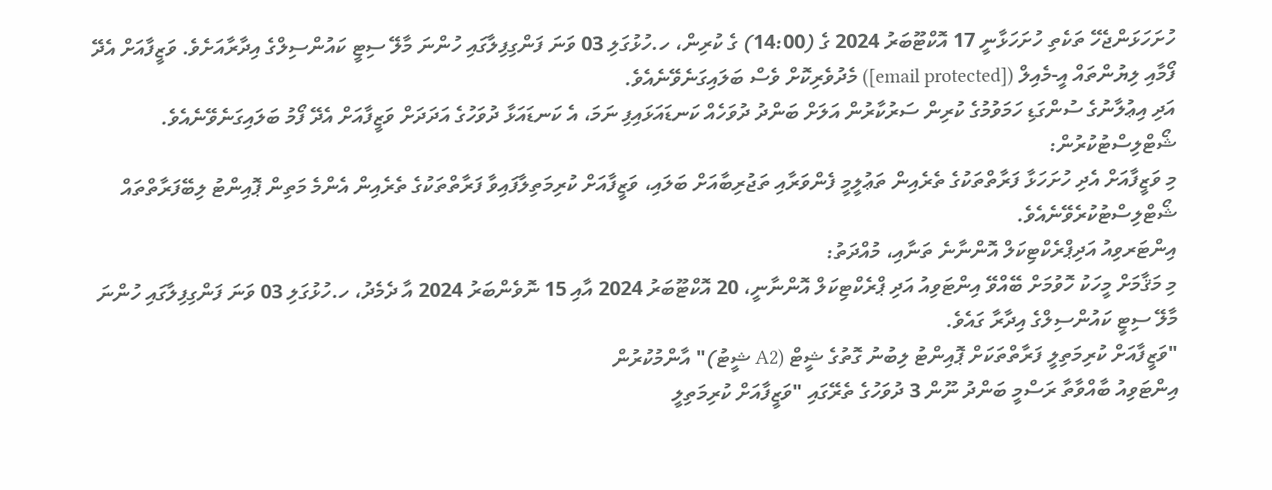ހުށަހަޅަންޖެހޭ ތަކެތި ހުށަހަޅާނީ 17 އޮކްޓޫބަރު 2024 ގެ (14:00) ގެ ކުރިން، ހ.ހުޅުގަލި 03 ވަނަ ފަންގިފިލާގައި ހުންނަ މާލޭ ސިޓީ ކައުންސިލްގެ އިދާރާއަށެވެ. ވަޒީފާއަށް އެދޭ ފޯމާއި ލިޔުންތައް އީ-މެއިލް ([email protected]) މެދުވެރިކޮށް ވެސް ބަލައިގަނެވޭނެއެވެ.
އަދި އިޢުލާނުގެ ސުންގަޑި ހަމަވުމުގެ ކުރިން ސަރުކާރުން އަލަށް ބަންދު ދުވަހެއް ކަނޑައަޅައިފި ނަމަ، އެ ކަނޑައަޅާ ދުވަހުގެ އަދަދަށް ވަޒީފާއަށް އެދޭ ފޯމު ބަލައިގަނެވޭނެއެވެ.
ޝޯޓްލިސްޓުކުރުން:
މި ވަޒީފާއަށް އެދި ހުށަހަޅާ ފަރާތްތަކުގެ ތެރެއިން ތަޢުލީމީ ފެންވަރާއި ތަޖުރިބާއަށް ބަލައި، ވަޒީފާއަށް ކުރިމަތިލާފައިވާ ފަރާތްތަކުގެ ތެރެއިން އެންމެ މަތިން ޕޮއިންޓު ލިބޭފަރާތްތައް ޝޯޓްލިސްޓުކުރެވޭނެއެވެ.
އިންޓަރވިއު އަދިޕްރެކްޓިކަލް އޮންނާނެ ތަނާއި، މުއްދަތު:
މި މަޤާމަށް މީހަކު ހޮވުމަށް ބޭއްވޭ އިންޓަވިއު އަދި ޕްރެކްޓިކަލް އޮންނާނީ، 20 އޮކްޓޫބަރު 2024 އާއި 15 ނޮވެންބަރު 2024 އާ ދެމެދު، ހ.ހުޅުގަލި 03 ވަނަ ފަންގިފިލާގައި ހުންނަ މާލޭ ސިޓީ ކައުންސިލްގެ އިދާރާ ގައެވެ.
"ވަޒީފާއަށް ކުރިމަތިލީ ފަރާތްތަކަށް ޕޮއިންޓު ލިބުނު ގޮތުގެ ޝީޓް (A2 ޝީޓު)" އާންމުކުރުން
އިންޓަވިއު ބާއްވާތާ ރަސްމީ ބަންދު ނޫން 3 ދުވަހުގެ ތެރޭގައި "ވަޒީފާއަށް ކުރިމަތިލީ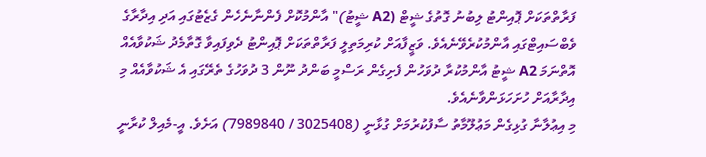ފަރާތްތަކަށް ޕޮއިންޓު ލިބުނު ގޮތުގެ ޝީޓް (A2 ޝީޓު)" އާންމުކޮށް ފެންނާނެހެން ގެޒެޓުގައި އަދި އިދާރާގެ ވެބްސައިޓްގައި އާންމުކުރެވޭނެއެވެ. ވަޒީފާއަށް ކުރިމަތިލީ ފަރާތްތަކަށް ޕޮއިންޓު ދެވިފައިވާ ގޮތާމެދު ޝަކުވާއެއް އޮތްނަމަ A2 ޝީޓު އާންމުކުރާ ދުވަހުން ފެށިގެން ރަސްމީ ބަންދު ނޫން 3 ދުވަހުގެ ތެރޭގައި އެ ޝަކުވާއެއް މި އިދާރާއަށް ހުށަހަޅަންވާނެއެވެ.
މި އިޢުލާނާ ގުޅިގެން މަޢުލޫމާތު ސާފުކުރުމަށް ގުޅާނީ (3025408 / 7989840) އަށެވެ. އީ-މެއިލް ކުރާނީ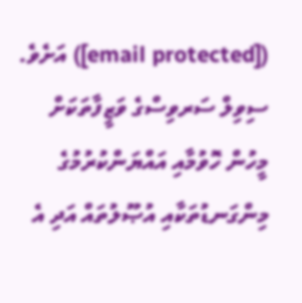([email protected]) އަށެވެ.
ސިވިލް ސަރވިސްގެ ވަޒީފާތަކަށް މީހުން ހޮވުމާއި އައްޔަންކުރުމުގެ މިންގަނޑުތަކާއި އުޞޫލުތައް އަދި އެ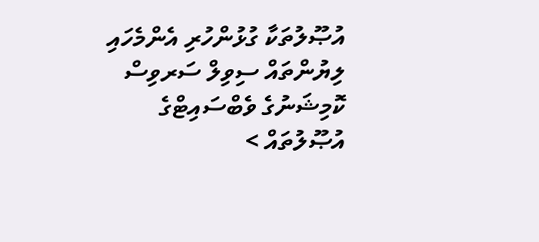އުޞޫލުތަކާ ގުޅުންހުރި އެންމެހައި ލިޔުންތައް ސިވިލް ސަރވިސް ކޮމިޝަނުގެ ވެބްސައިޓްގެ އުޞޫލުތައް >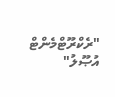"ރެކްރޫޓްމެންޓް އުޞޫލު"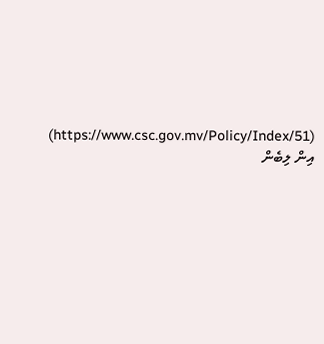(https://www.csc.gov.mv/Policy/Index/51) އިން ލިބެން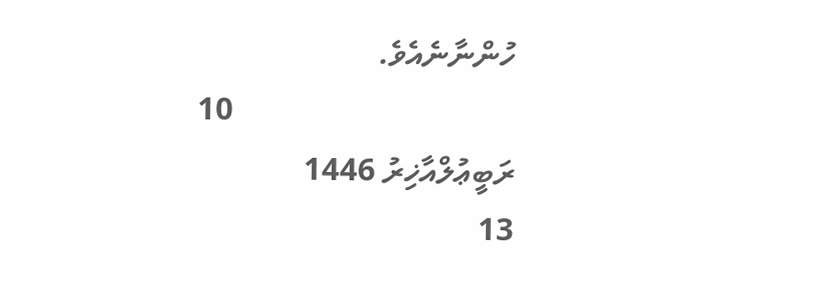ހުންނާނެއެވެ.
                                   10 ރަބީޢުލްއާޚިރު 1446
13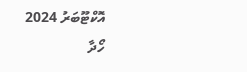އޮކްޓޫބަރު 2024
ހޯދާ